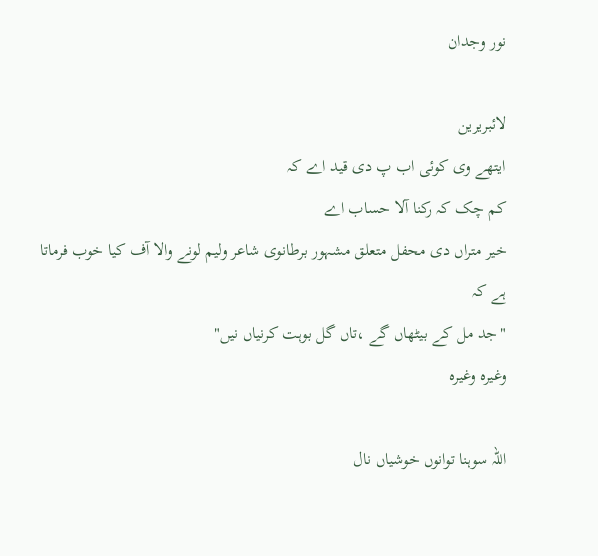نور وجدان

لائبریرین
ایتھے وی کوئی اب پ دی قید اے کہ
کم چک کہ رکنا آلا حساب اے
خیر متراں دی محفل متعلق مشہور برطانوی شاعر ولیم لونے والا آف کیا خوب فرماتا ہے کہ
"جد مل کے بیٹھاں گے ،تاں گل بوہت کرنیاں نیں"
وغیرہ وغیرہ

اللہ سوہنا توانوں خوشیاں نال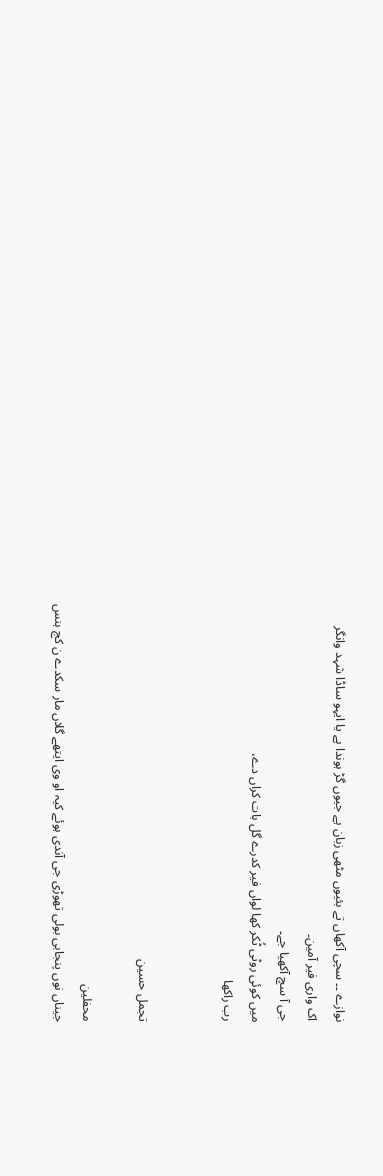نوازے ۔۔ سچی آکھاں تے بئیوں مٹھی زبان ہے جیوں گڑ ہوندا ہے یا ایہو ساڈا شہد وانگر
اک واری فیر آمین۔
جی آ سچ آکھیا جے۔
میں کوئی روٹی ٹُکر کھا لواں فیر کدرے گل بات کراں دے،
رب راکھا


تجمل حسین

محفلین
جیناں نوں پنجابی بولی تھوڑی جی آندی ہوئے کیہ او وی ایتھے گلاں مار سکدے ن کج ہنس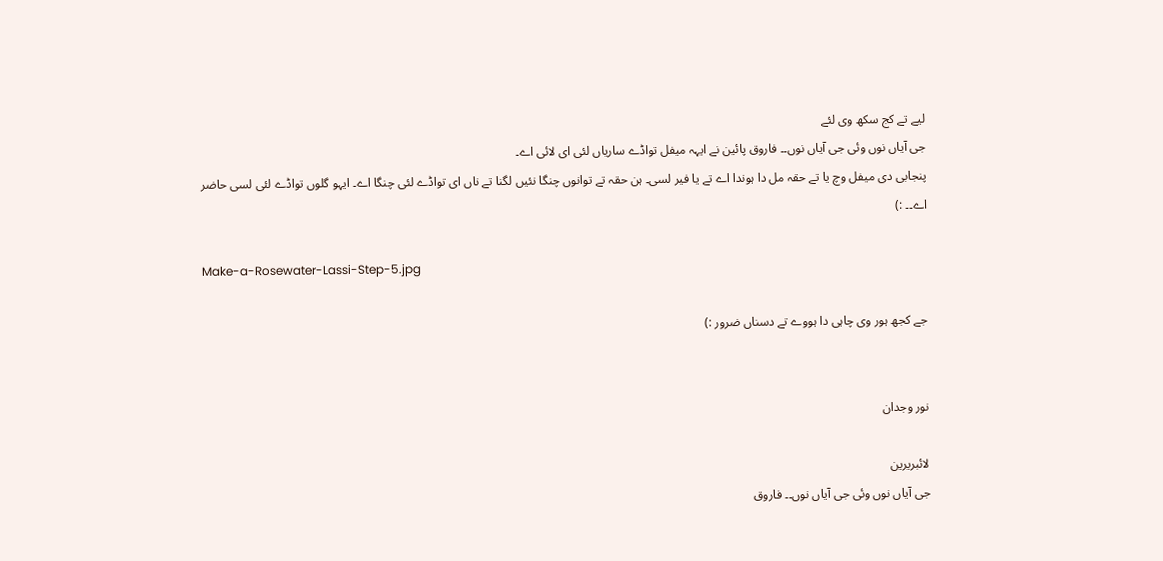لیے تے کج سکھ وی لئے
جی آیاں نوں وئی جی آیاں نوں۔۔ فاروق پائین نے ایہہ میفل تواڈے ساریاں لئی ای لائی اے۔
پنجابی دی میفل وچ یا تے حقہ مل دا ہوندا اے تے یا فیر لسی۔ ہن حقہ تے توانوں چنگا نئیں لگنا تے ناں ای تواڈے لئی چنگا اے۔ ایہو گلوں تواڈے لئی لسی حاضر اے۔۔ :)

Make-a-Rosewater-Lassi-Step-5.jpg

جے کجھ ہور وی چاہی دا ہووے تے دسناں ضرور :)


نور وجدان

لائبریرین
جی آیاں نوں وئی جی آیاں نوں۔۔ فاروق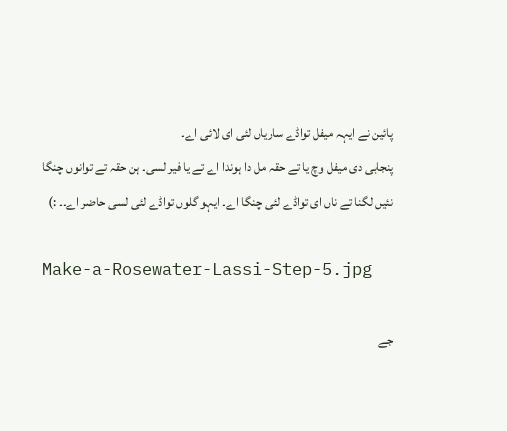پائین نے ایہہ میفل تواڈے ساریاں لئی ای لائی اے۔
پنجابی دی میفل وچ یا تے حقہ مل دا ہوندا اے تے یا فیر لسی۔ ہن حقہ تے توانوں چنگا نئیں لگنا تے ناں ای تواڈے لئی چنگا اے۔ ایہو گلوں تواڈے لئی لسی حاضر اے۔۔ :)

Make-a-Rosewater-Lassi-Step-5.jpg

جے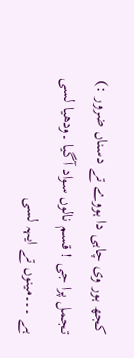کجھ ہور وی چاہی دا ہووے تے دسناں ضرور :)
تجمل پرا جی ! قسم نالوں سواد آگیا ۔ودھیا لسی ہے ۔۔۔مینوں تے ایہہ لسی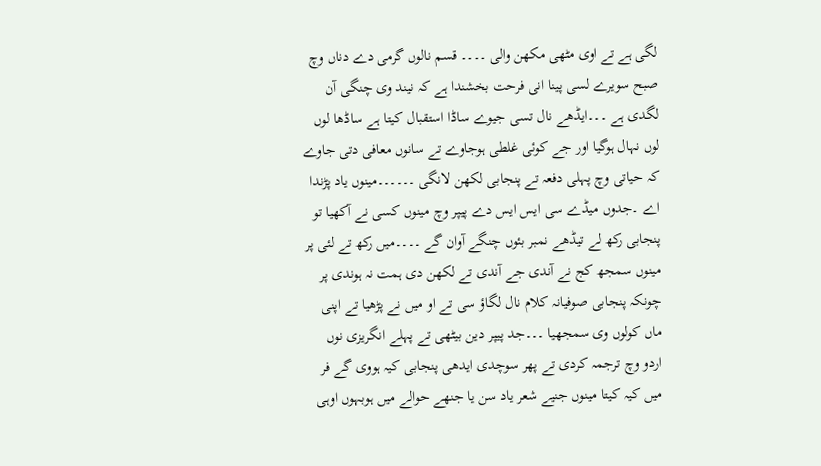لگی ہے تے اوی مٹھی مکھن والی ۔۔۔۔ قسم نالوں گرمی دے دناں وچ صبح سویرے لسی پینا انی فرحت بخشندا ہے کہ نیند وی چنگی آن لگدی ہے ۔۔۔ایڈھے نال تسی جیوے ساڈا استقبال کیتا ہے ساڈھا لوں لوں نہال ہوگیا اور جے کوئی غلطی ہوجاوے تے سانوں معافی دتی جاوے کہ حیاتی وچ پہلی دفعہ تے پنجابی لکھن لانگی ۔۔۔۔۔۔مینوں یاد پڑندا اے ۔جدوں میڈے سی ایس ایس دے پیپر وچ مینوں کسی نے آکھیا تو پنجابی رکھ لے تیڈھے نمبر بئوں چنگے آوان گے ۔۔۔۔میں رکھ تے لئی پر مینوں سمجھ کج نے آندی جے آندی تے لکھن دی ہمت نہ ہوندی پر چونکہ پنجابی صوفیانہ کلام نال لگاؤ سی تے او میں نے پڑھیا تے اپنی ماں کولوں وی سمجھیا ۔۔۔جد پیپر دین بیٹھی تے پہلے انگریزی نوں اردو وچ ترجمہ کردی تے پھر سوچدی ایدھی پنجابی کیہ ہووی گے فر میں کیہ کیتا مینوں جنیے شعر یاد سن یا جنھے حوالے میں ہوبہوں اوہی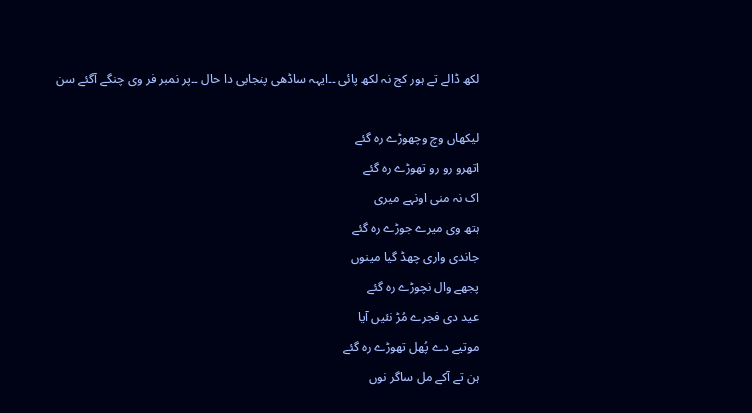لکھ ڈالے تے ہور کج نہ لکھ پائی ۔۔ایہہ ساڈھی پنجابی دا حال ۔۔پر نمبر فر وی چنگے آگئے سن

لیکھاں وچ وچھوڑے رہ گئے
اتھرو رو رو تھوڑے رہ گئے
اک نہ منی اونہے میری
ہتھ وی میرے جوڑے رہ گئے
جاندی واری چھڈ گیا مینوں
پجھے وال نچوڑے رہ گئے
عید دی فجرے مُڑ نئیں آیا
موتیے دے پُھل تھوڑے رہ گئے
ہن تے آکے مل ساگر نوں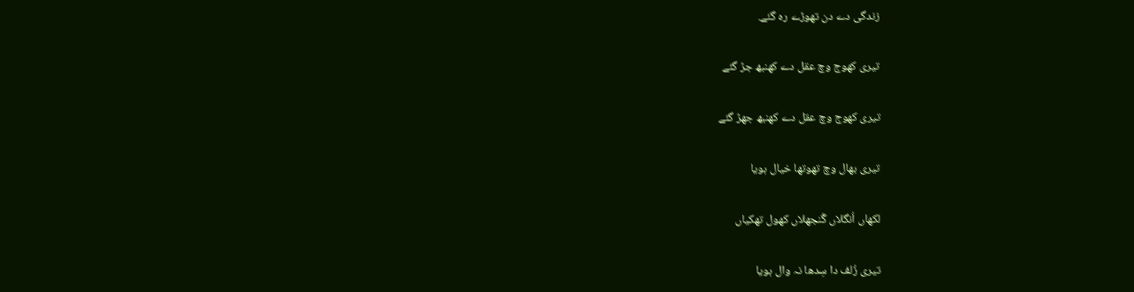زندگی دے دن تھوڑے رہ گئے.

تیری کھوج وچ عقل دے کھنبھ جڑ گئے

تیری کھوج وچ عقل دے کھنبھ جھڑ گئے

تیری بھال وچ تھوتھا خیال ہویا

لکھاں اُنگلاں گُنجھلاں کھول تھکیاں

تیری زُلف دا سِدھا نہ وال ہویا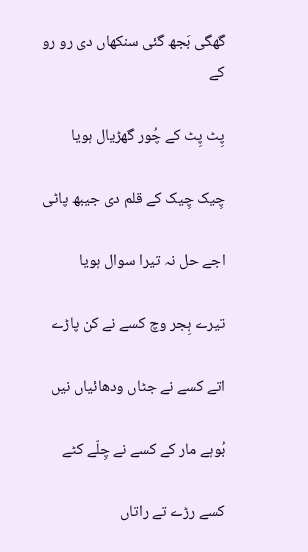گھگی بَجھ گئی سنکھاں دی رو رو کے

پِٹ پِٹ کے چُور گھڑیال ہویا

چِیک چِیک کے قلم دی جیبھ پاٹی

اجے حل نہ تیرا سوال ہویا

تیرے ہِجر وچ کسے نے کن پاڑے

اتے کسے نے جٹاں ودھائیاں نیں

بُوہے مار کے کسے نے چِلّے کٹے

کسے رڑے تے راتاں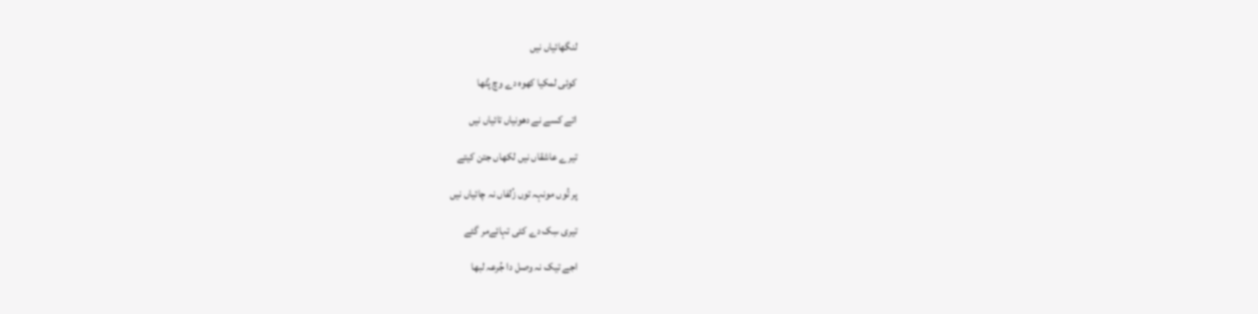لنگھائیاں نیں

کوئی لمکیا کھوہ دے وچ پُٹھا

اتے کسے نے دھونیاں تائیاں نیں

تیرے عاشقاں نیں لکھاں جتن کیتے

پر تُوں مونہہ توں زُلفاں نہ چائیاں نیں

تیری سِک دے کئی تہائےمر گئے

اجے تیک نہ وصل دا جُرعہ لبھا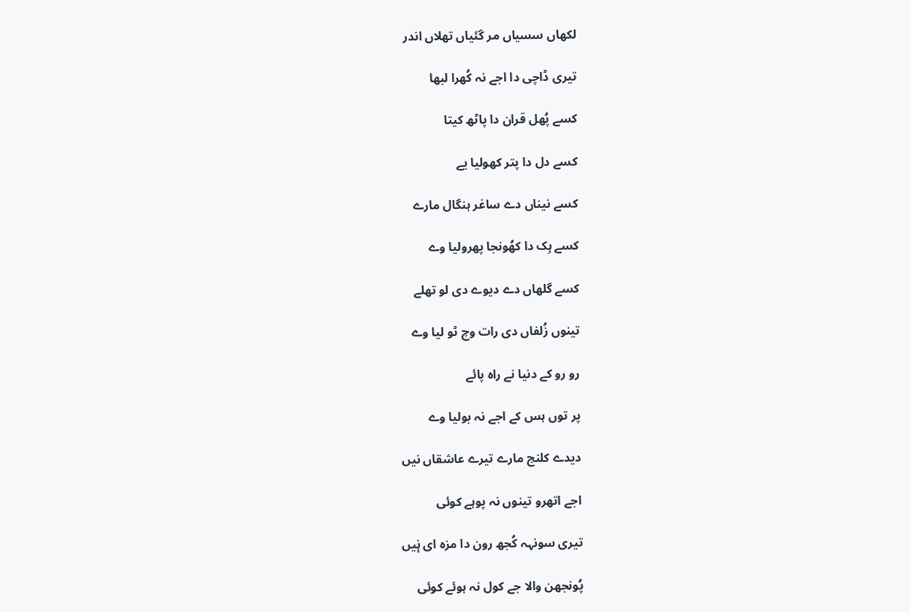لکھاں سسیاں مر گئیاں تھلاں اندر

تیری ڈاچی دا اجے نہ کُھرا لبھا

کسے پُھل قران دا پاٹھ کیتا

کسے دل دا پتر کھولیا یے

کسے نیناں دے ساغر ہنگال مارے

کسے ہِک دا کھُونجا پھرولیا وے

کسے گلھاں دے دیوے دی لو تھلے

تینوں زُلفاں دی رات وچ ٹو لیا وے

رو رو کے دنیا نے راہ پائے

پر توں ہس کے اجے نہ بولیا وے

دیدے کلنج مارے تیرے عاشقاں نیں

اجے اتھرو تینوں نہ پوہے کوئی

تیری سونہہ کُجھ رون دا مزہ ای نٕیں

پُونجھن والا جے کول نہ ہوئے کوئی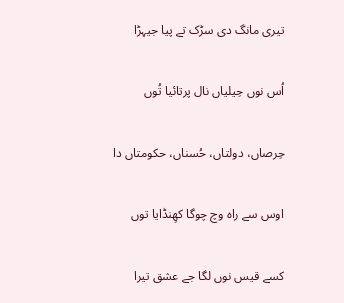تیری مانگ دی سڑک تے پیا جیہڑا

اُس نوں حِیلیاں نال پرتائیا تُوں

حِرصاں، دولتاں، حُسناں، حکومتاں دا

اوس سے راہ وچ چوگا کھِنڈایا توں

کسے قیس نوں لگا جے عشق تیرا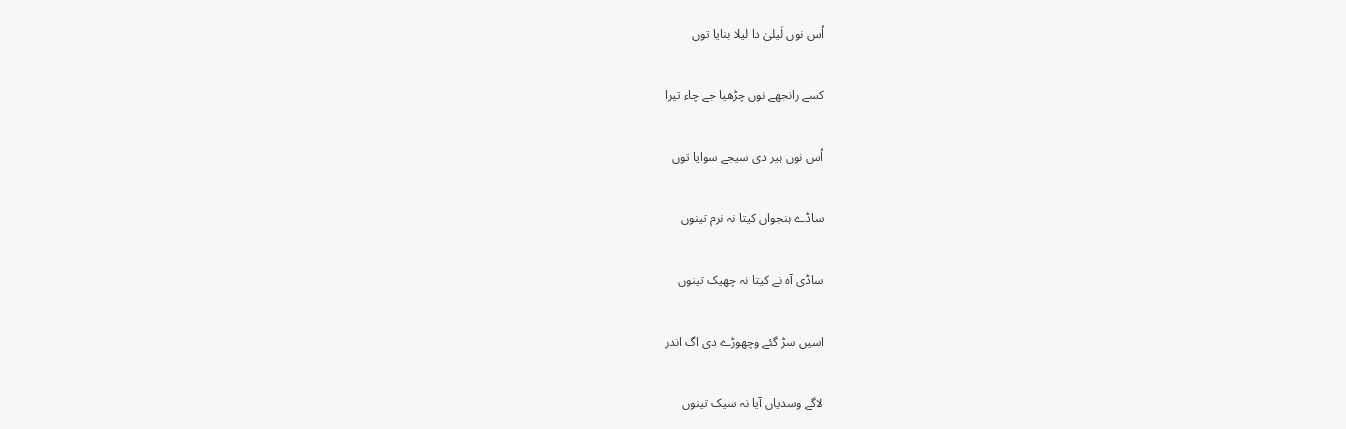اُس نوں لَیلیٰ دا لیلا بنایا توں

کسے رانجھے نوں چڑھیا جے چاء تیرا

اُس نوں ہیر دی سیجے سوایا توں

ساڈے ہنجواں کیتا نہ نرم تینوں

ساڈی آہ نے کیتا نہ چھیک تینوں

اسیں سڑ گئے وچھوڑے دی اگ اندر

لاگے وسدیاں آیا نہ سیک تینوں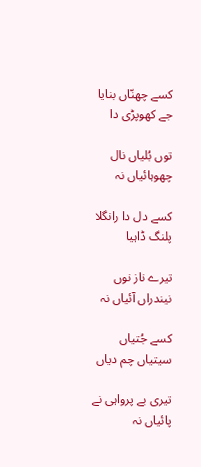کسے چھنّاں بنایا جے کھوپڑی دا

توں بُلیاں نال چھوہائیاں نہ

کسے دل دا رانگلا پلنگ ڈاہیا

تیرے ناز نوں نیندراں آئیاں نہ

کسے جُتیاں سیتیاں چم دیاں

تیری بے پرواہی نے پائیاں نہ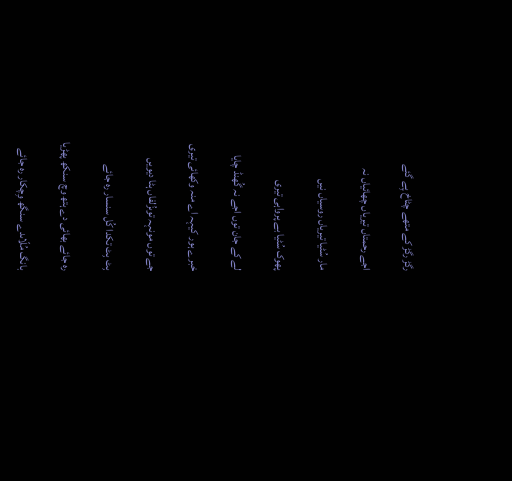رگڑ رگڑ کے متھے چٹاخ پِے گئے

اجے رحمتاں تیریاں چھائیاں نہ

مار سُٹیا تیریاں روسیاں نیں

پھوک سُٹیا بے پرواہی تیری

لے کے جان توں اجے نہ گُھنڈ چایا

خبرے ہور کیہہ اے منہ وکھائی تیری

جے توں مونہہ توںزُلفاں ہٹا دیویں

بِٹ بِٹ تکدا کُل سنسار رہ جائے

رہ جائے بھائی دے ہتھ وچ سنکھ پھڑیا

بانگ مُلّاںدے سنگھ وِچکار رہ جائے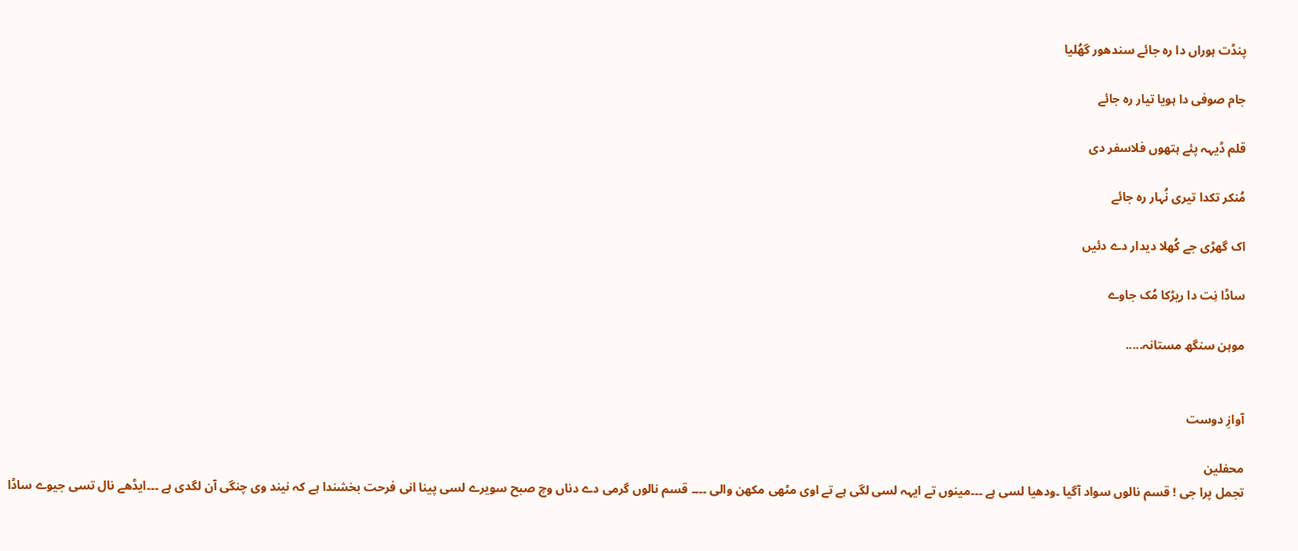پنڈت ہوراں دا رہ جائے سندھور گھُلیا

جام صوفی دا ہویا تیار رہ جائے

قلم ڈیہہ پئے ہتھوں فلاسفر دی

مُنکر تکدا تیری نُہار رہ جائے

اک گھڑی جے کُھلا دیدار دے دئیں

ساڈا نِت دا ریڑکا مُک جاوے

موہن سنگھ مستانہ.....


آوازِ دوست

محفلین
تجمل پرا جی ! قسم نالوں سواد آگیا ۔ودھیا لسی ہے ۔۔۔مینوں تے ایہہ لسی لگی ہے تے اوی مٹھی مکھن والی ۔۔۔۔ قسم نالوں گرمی دے دناں وچ صبح سویرے لسی پینا انی فرحت بخشندا ہے کہ نیند وی چنگی آن لگدی ہے ۔۔۔ایڈھے نال تسی جیوے ساڈا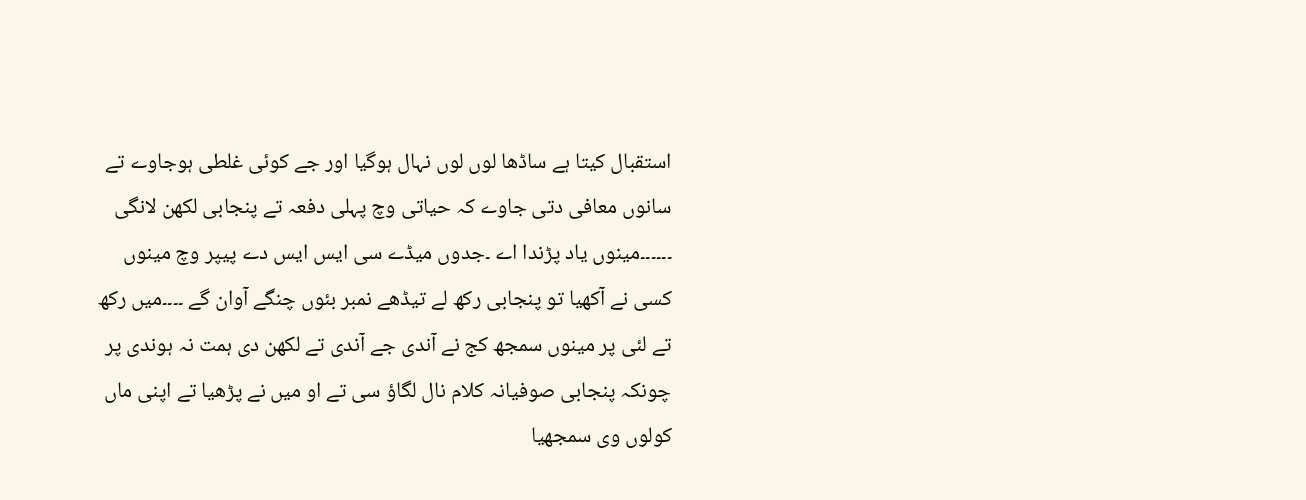استقبال کیتا ہے ساڈھا لوں لوں نہال ہوگیا اور جے کوئی غلطی ہوجاوے تے سانوں معافی دتی جاوے کہ حیاتی وچ پہلی دفعہ تے پنجابی لکھن لانگی ۔۔۔۔۔۔مینوں یاد پڑندا اے ۔جدوں میڈے سی ایس ایس دے پیپر وچ مینوں کسی نے آکھیا تو پنجابی رکھ لے تیڈھے نمبر بئوں چنگے آوان گے ۔۔۔۔میں رکھ تے لئی پر مینوں سمجھ کج نے آندی جے آندی تے لکھن دی ہمت نہ ہوندی پر چونکہ پنجابی صوفیانہ کلام نال لگاؤ سی تے او میں نے پڑھیا تے اپنی ماں کولوں وی سمجھیا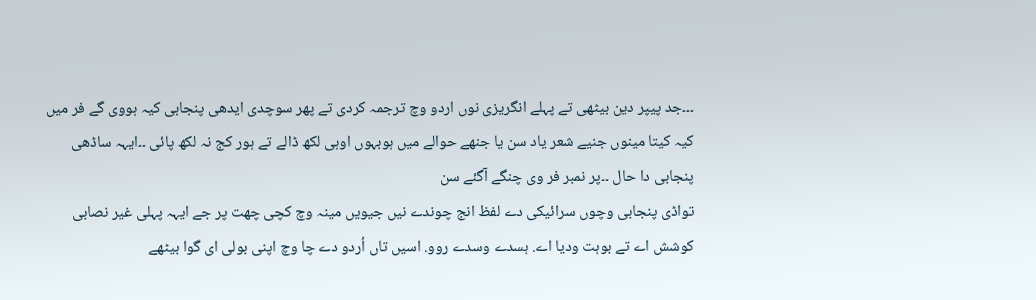۔۔۔جد پیپر دین بیٹھی تے پہلے انگریزی نوں اردو وچ ترجمہ کردی تے پھر سوچدی ایدھی پنجابی کیہ ہووی گے فر میں کیہ کیتا مینوں جنیے شعر یاد سن یا جنھے حوالے میں ہوبہوں اوہی لکھ ڈالے تے ہور کج نہ لکھ پائی ۔۔ایہہ ساڈھی پنجابی دا حال ۔۔پر نمبر فر وی چنگے آگئے سن
تواڈی پنجابی وچوں سرائیکی دے لفظ انج چوندے نیں جیویں مینہ وچ کچی چھت پر جے ایہہ پہلی غیر نصابی کوشش اے تے بوہت ودیا اے. ہسدے وسدے روو. اسیں تاں اُردو دے چا وچ اپنی بولی ای گوا بیٹھے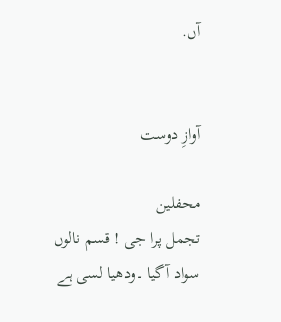آں.


آوازِ دوست

محفلین
تجمل پرا جی ! قسم نالوں سواد آگیا ۔ودھیا لسی ہے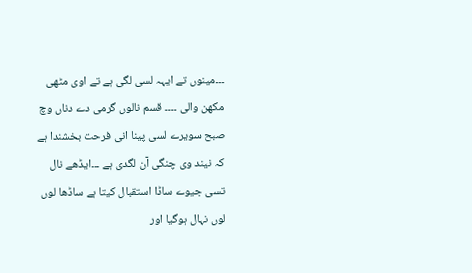۔۔۔مینوں تے ایہہ لسی لگی ہے تے اوی مٹھی مکھن والی ۔۔۔۔ قسم نالوں گرمی دے دناں وچ صبح سویرے لسی پینا انی فرحت بخشندا ہے کہ نیند وی چنگی آن لگدی ہے ۔۔۔ایڈھے نال تسی جیوے ساڈا استقبال کیتا ہے ساڈھا لوں لوں نہال ہوگیا اور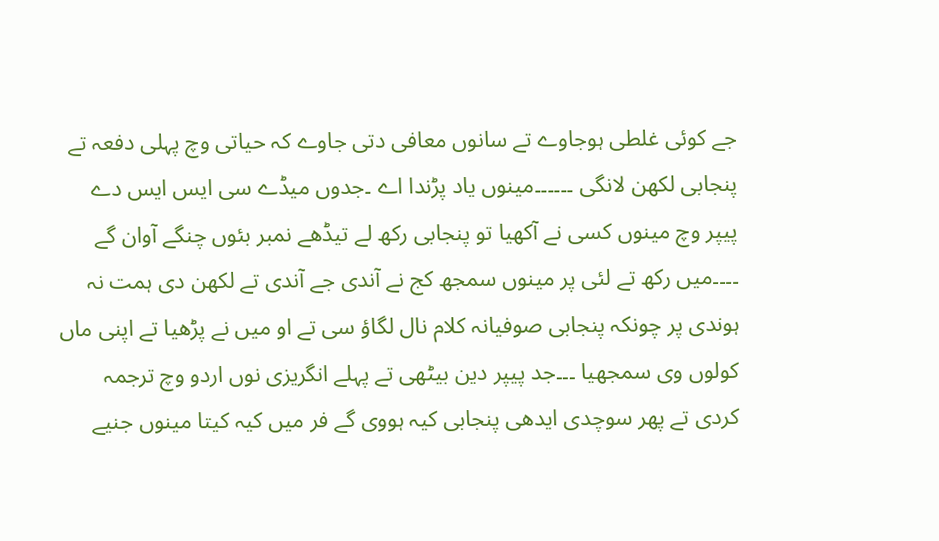جے کوئی غلطی ہوجاوے تے سانوں معافی دتی جاوے کہ حیاتی وچ پہلی دفعہ تے پنجابی لکھن لانگی ۔۔۔۔۔۔مینوں یاد پڑندا اے ۔جدوں میڈے سی ایس ایس دے پیپر وچ مینوں کسی نے آکھیا تو پنجابی رکھ لے تیڈھے نمبر بئوں چنگے آوان گے ۔۔۔۔میں رکھ تے لئی پر مینوں سمجھ کج نے آندی جے آندی تے لکھن دی ہمت نہ ہوندی پر چونکہ پنجابی صوفیانہ کلام نال لگاؤ سی تے او میں نے پڑھیا تے اپنی ماں کولوں وی سمجھیا ۔۔۔جد پیپر دین بیٹھی تے پہلے انگریزی نوں اردو وچ ترجمہ کردی تے پھر سوچدی ایدھی پنجابی کیہ ہووی گے فر میں کیہ کیتا مینوں جنیے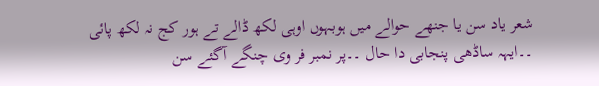شعر یاد سن یا جنھے حوالے میں ہوبہوں اوہی لکھ ڈالے تے ہور کج نہ لکھ پائی ۔۔ایہہ ساڈھی پنجابی دا حال ۔۔پر نمبر فر وی چنگے آگئے سن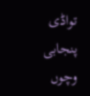تواڈی پنجابی وچوں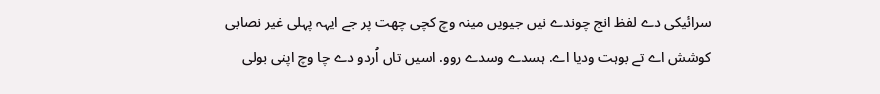سرائیکی دے لفظ انج چوندے نیں جیویں مینہ وچ کچی چھت پر جے ایہہ پہلی غیر نصابی کوشش اے تے بوہت ودیا اے. ہسدے وسدے روو. اسیں تاں اُردو دے چا وچ اپنی بولی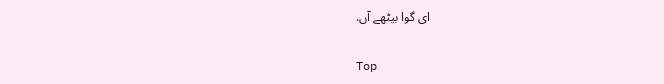ای گوا بیٹھے آں.

Top